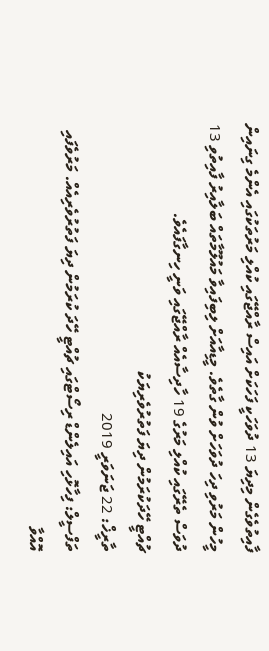ފާއިތުވެގެން މިދިޔަ 13 ދުވަހަކީ ފަހަކަށް އައިސް ރާއްޖޭގައި ކުއްލި މަރުތަކުގައި އެންމެ ގިނައިން މީހުން މަރުވި ދިހަ ދުވަހަށް ވުން ގާތެވެ. މީޑިއާއަށް ލިބިފައިވާ މައުލޫމާތައް ބަލާއިރު ފާއިތުވި 13 ދުވަސް ތެރޭގައި ކުއްލި މަރުގެ 19 ހާދިސާއެއް ރާއްޖޭގައި ވަނީ ހިނގާފައެވެ.
ޗުއްޓީ ހޭދަކުރަމުން ދިޔަ ފަތުރުވެރިޔަކު
ތާރީޚް: 22 ޖަނަވަރީ 2019
ތަފްސީލް: ފިހާޅޮހި އައިލެންޑް ރިސޯޓްގައި ޗުއްޓީ ހޭދަ ކުރަމުން ދިޔަ ފަތުރުވެރިއެއް. މަރުވެފައި އޮއްވާ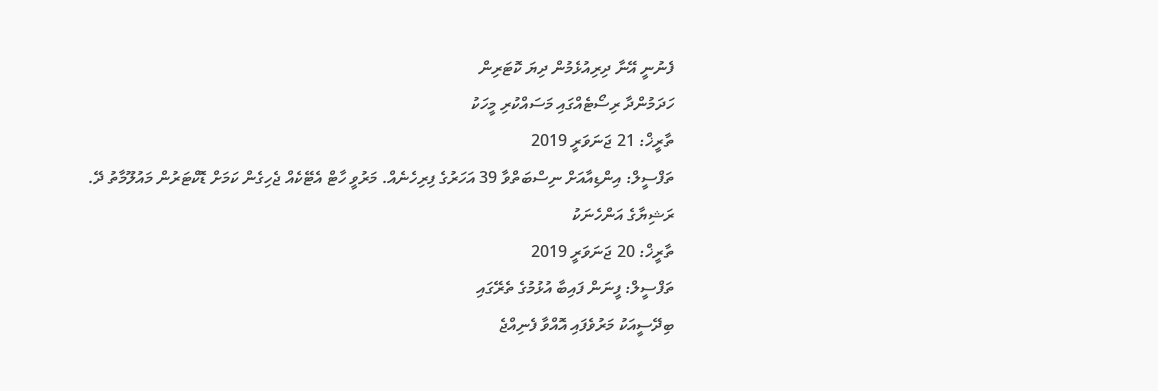ފެނުނީ އޭނާ ދިރިއުޅެމުން ދިޔަ ކޮޓަރިން
ހަދަމުންދާ ރިސޯޓެއްގައި މަސައްކުރި މީހަކު
ތާރީޚް: 21 ޖަނަވަރީ 2019
ތަފްސީލް: އިންޑިއާއަށް ނިސްބަތްވާ 39 އަހަރުގެ ފިރިހެނެއް. މަރުވީ ހާޓް އެޓޭކެއް ޖެހިގެން ކަމަށް ޑޮކްޓަރުން މައުލޫމާތު ދޭ.
ރަޝިޔާގެ އަންހެނަކު
ތާރީޚް: 20 ޖަނަވަރީ 2019
ތަފްސީލް: ފީނަން ފައިބާ އުޅުމުގެ ތެރޭގައި
ބިދޭސީއަކު މަރުވެފައި އޮއްވާ ފެނިއްޖެ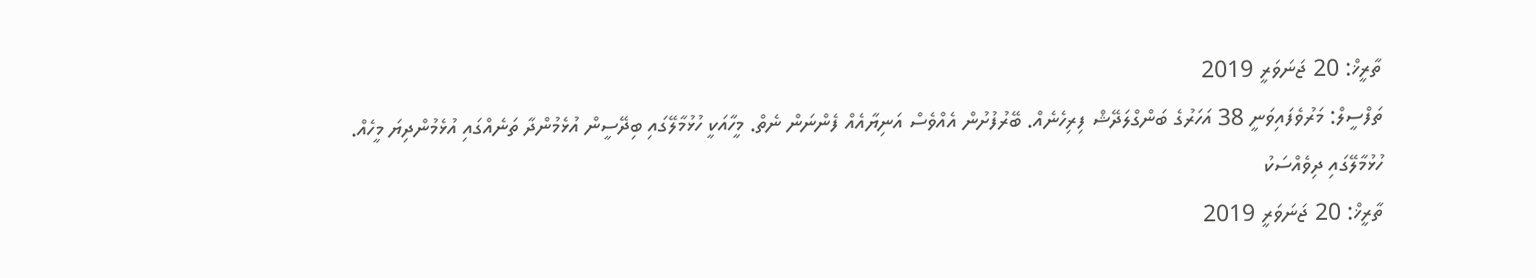ތާރީޚް: 20 ޖަނަވަރީ 2019
ތަފްސީލް: މަރުވެފައިވަނީ 38 އަހަރުގެ ބަންގްލަދޭޝް ފިރިހެނެއް. ބޭރުފުށުން އެއްވެސް އަނިޔާއެއް ފެންނަން ނެތް. މީހާއަކީ ހުޅުމާލޭގައި ބިދޭސީން އުޅެމުންދާ ތަނެއްގައި އުޅެމުންދިޔަ މީހެއް.
ހުޅުމާލޭގައި ދިވެއްސަކު
ތާރީޚް: 20 ޖަނަވަރީ 2019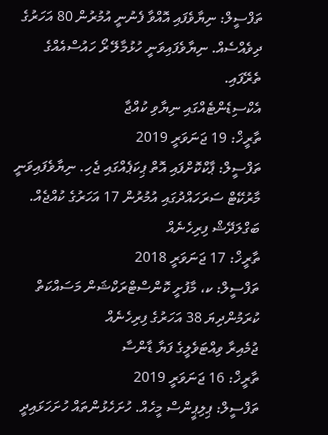ތަފްސީލް: ނިޔާވެފައި އޮއްވާ ފެނުނީ އުމުރުން 80 އަހަރުގެ ދިވެއްސެއް. ނިޔާވެފައިވަނީ ހުޅުމާލޭ ރޯ ހައުސްއެއްގެ ތެރޭފައި.
އެކްސިޑެންޓެއްގައި ނިޔާވި ކުއްޖާ
ތާރީޚް: 19 ޖަނަވަރީ 2019
ތަފްސީލް: ޕާކްކޮށްފައި އޮތް ޕިކަޕެއްގައި ޖެހި. ނިޔާވެފައިވަނީ މާރުކޭޓް ސަރަހައްދުގައި އުމުރުން 17 އަހަރުގެ ކުއްޖެއް.
ބަގްލަދޭޝް ފިރިހެނެއް
ތާރީޚް: 17 ޖަނަވަރީ 2018
ތަފްސީލް: ކ، މާފުށީ ކޮންސްޓްރަކްޝަން މަސައްކަތް ކުރަމުންދިޔަ 38 އަހަރުގެ ފިރިހެނެއް
ޖުމެއިރާ ވިއްޓަވެލީގެ ފަޔާ ޑާންސާ
ތާރީޚް: 16 ޖަނަވަރީ 2019
ތަފްސީލް: ޕިލިޕީންސް މީހެއް. ހުށަހެޅުންތައް ހުށަހަޅައިދީ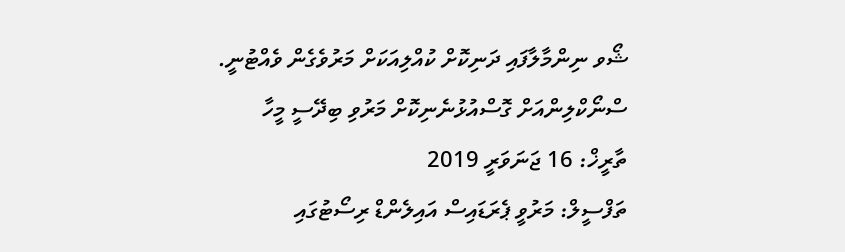ޝޯވ ނިންމާލާފައި ދަނިކޮށް ކުއްލިއަކަށް މަރުވެގެން ވެއްޓުނީ.
ސްނޯކްލިންއަށް ގޮސްއުޅުނެނިކޮށް މަރުވި ބިދޭސީ މީހާ
ތާރީޚް: 16 ޖަނަވަރީ 2019
ތަފްސީލް: މަރުވީ ޕެރަޑައިސް އައިލެންޑް ރިސޯޓުގައި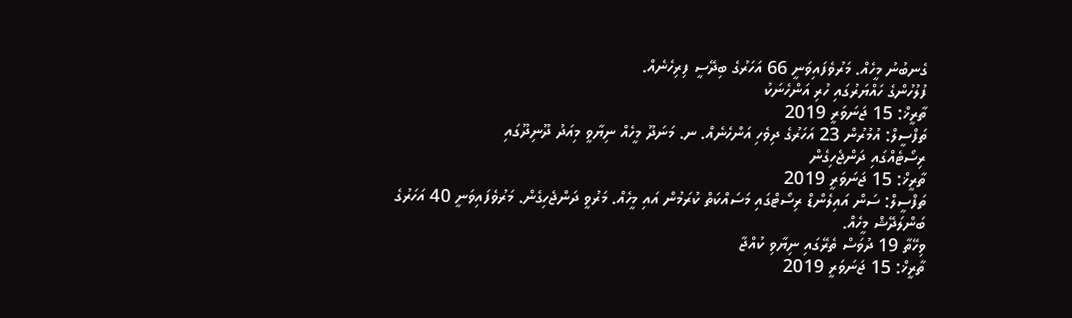ގެނބުނު މީހެއް. މަރުވެފައިވަނީ 66 އަހަރުގެ ބިދޭސީ ފިރިހެނެއް.
ފުލުހުންގެ ހައްޔަރުގައި ހުރި އަންހެނަކު
ތާރީޚް: 15 ޖަނަވަރީ 2019
ތަފްސީލް: އުމުރުން 23 އަހަރުގެ ދިވެހި އަންހެނެއް. ނ. މަނަދޫ މީހެއް ނިޔާވީ މިއަދު ދޫނިދޫގައި
ރިސޯޓެއްގައި ދަންޖެހިގެން
ތާރީޚް: 15 ޖަނަވަރީ 2019
ތަފްސީލް: ސަން އައިލެންޑް ރިސޯޓްގައި މަސައްކަތް ކުރަމުން އައި މީހެއް. މަރުވީ ދަންޖެހިގެން. މަރުވެފައިވަނީ 40 އަހަރުގެ ބަންލަދޭޝް މީހެއް.
ވިހޭތާ 19 ދުވަސް ތެރޭގައި ނިޔާވި ކުއްޖާ
ތާރީޚް: 15 ޖަނަވަރީ 2019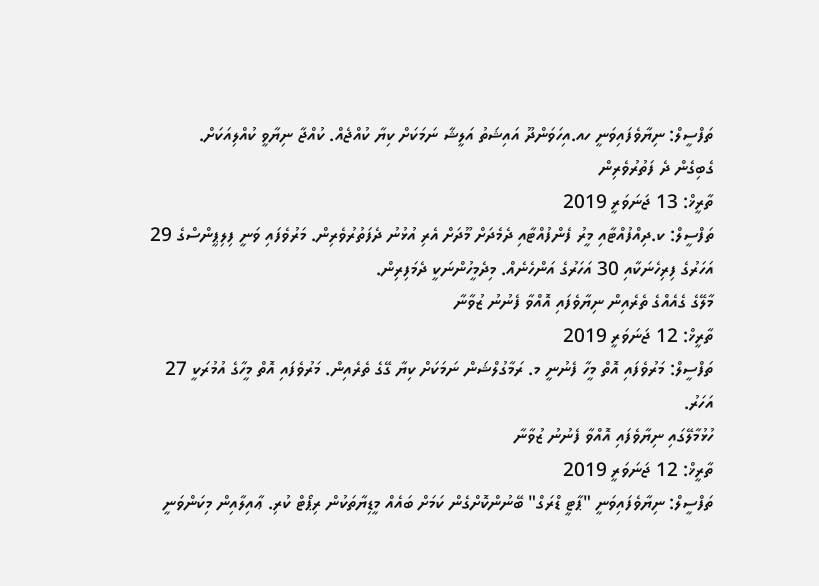ތަފްސީލް: ނިޔާވެފައިވަނީ ހއ.އިހަވަންދޫ އައިޝަތު އަލީޝާ ނަމަކަށް ކިޔާ ކުއްޖެއް. ކުއްޖާ ނިޔާވީ ކުއްލިއަކަށް.
ގެބިގެން ދެ ފަތުރުވެރިން
ތާރީޚް: 13 ޖަނަވަރީ 2019
ތަފްސީލް: ކ.ދިއްފުއްޓާއި މީރު ފެންފުއްޓާއި ދެމެދަށް މޫދަށް އެރި އުޅުނު ދެފަތުރުވެރިން. މަރުވެފައި ވަނީ ފިލިޕީންސްގެ 29 އަހަރުގެ ފިރިހެނަކާއި 30 އަހަރުގެ އަންހެނެއް. މިދެމީހުންނަކީ ދެމަފިރިން.
މާލޭގެ ގެއެއްގެ ތެރެއިން ނިޔާވެފައި އޮއްވާ ފެނުނު ޒުވާނާ
ތާރީޚް: 12 ޖަނަވަރީ 2019
ތަފްސީލް: މަރުވެފައި އޮތް މީހާ ފެނުނީ މ. ރަމާގުލްޝަން ނަމަކަށް ކިޔާ ގޭގެ ތެރެއިން. މަރުވެފައި އޮތް މީހާގެ އުމުރަކީ 27 އަހަރު.
ހުޅުމާލޭގައި ނިޔާވެފައި އޮއްވާ ފެނުނު ޒުވާނާ
ތާރީޚް: 12 ޖަނަވަރީ 2019
ތަފްސީލް: ނިޔާވެފައިވަނީ "ޕާޓީ ޑްރަގް" ބޭނުންކޮށްގެން ކަމަށް ބައެއް މީޑިޔާތަކުން ރިޕޯޓް ކުރި. ޢާއިލާއިން މިކަންވަނީ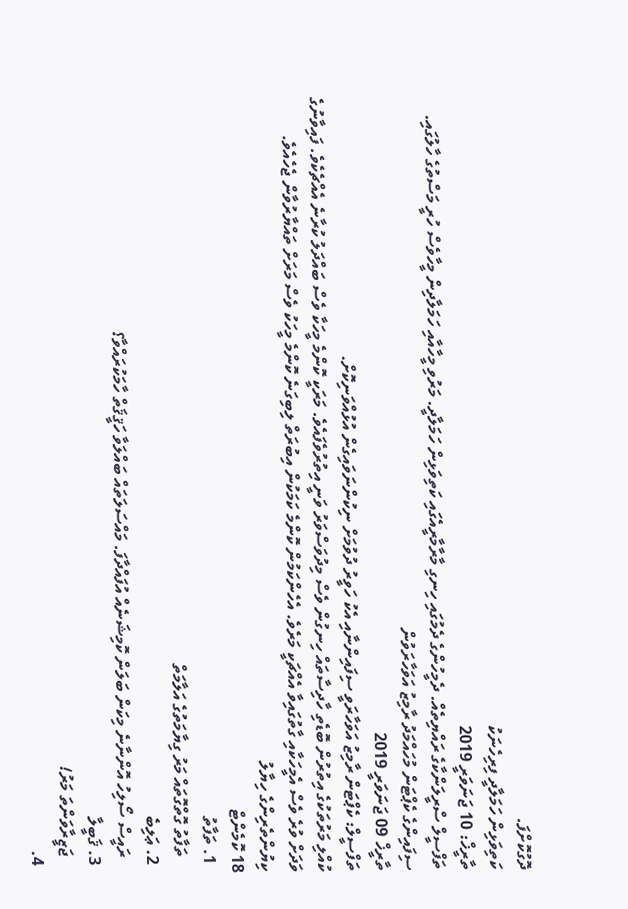ދޮގުކޮށްފަ.
ކަތިވަޅިން ހަމަލާދީ ފިރިހެނަކު
ތާރީޚް: 10 ޖަނަވަރީ 2019
ތަފްސީލް ސްރީލަންކާގެ ރައްޔިތެއް. ދެމީހުންގެ ދެމުގައި ހިނގި މާރާމާރީއެގައި ކަތިވަޅިން ހަމަލާދީ. މަރުވި މީހާއާއި ހަމަލާދިން މީހާވެސް ހުރީ މަސްތުގެ ހާލުގައި.
ސިފައިންގެ ކެޕްޓަން މުހައްމަދު ރާމިޒު އަވަހާރަވުން
ތާރީޚް 09 ޖަނަވަރީ 2019
ތަފްސީލް: ކެޕްޓަން ރާމިޒު އަވަހާރަވީ ސިފައިންނާއި އެކު ހަވީރު ދުވުމަށް ނިކުންނަވައިގެން އުޅުއްވަނިކޮށް.
ކުއްލި މަރުތަކުގެ އިތުރުން ބޮޑެތި ހާދިސާތައް ހިނގުން ވެސް މިދުވަސްވަރު ވަނީ އިތުރުވެފައެވެ. މަރަކީ ކޮންމެ މީހަކާ ވެސް ބައްދަލު ކުރާނެ އެއްޗެކެވެ. ފައިވާނުގެ ވަދަށް ވުރެ ވެސް އެމީހަކާއި ގާތުގައިވާ އެއްޗަކީ މަރެވެ. އެހެންކަމުން ކޮންމެ ކަމަކުން އިބުރަތް ލިބިގަނެ ކޮންމެ މީހަކު ވެސް މަރަށް ތައްޔާރުވާން ޖެހެއެވެ.
ކިޔުންތެރިންގެ ހިޔާލު
18 ކޮމެންޓް
  1. ތަފާތު
    ތަފާތު ގޮތްގޮތައް މަރު ގިޔާމަތުގެ އަލާމަތް
  2. ޢަލިބެ
    ރައީސް ސޯލިހު އޮންނާނެ މިކަން ބަލަން ކޮމިޝަނެއް އުފައްދާފަ. މައްސަލަތައް ބައްލަވާ ހަޤީޤަތް ހާމަކުރައްވާ؟
  3. ޤަބީލާ
    ޖަޒީރާވަންތަ މަރު!
  4.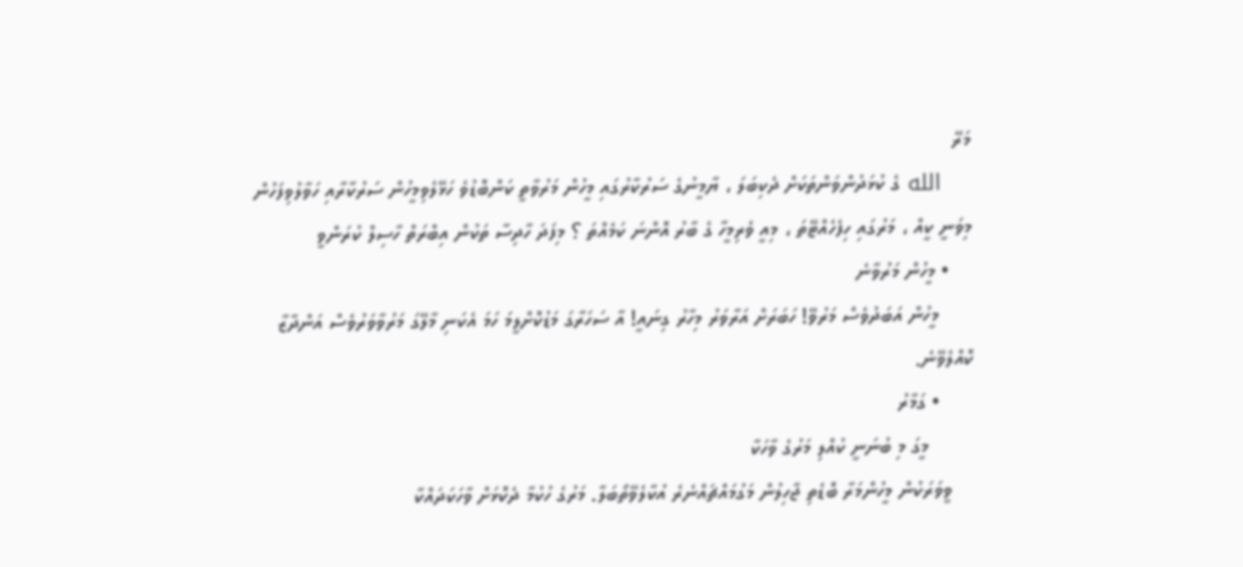މަރޭ
    الله ގެ ކުޅަދުންވަންތަކަށް ދެކިބަލަ ، ޔާމީނުގެ ސަރުކާރުގައި މީހުން މަރުވާތީ ކަންބޮޑުވެ ހަޅޭލެވިމީހުން ސަރުކާރާއި ހަވާލުވިފަހުން މިވަނީ ކީއް ، މަރުގައި ހިފެހެއްޓޭތަ ، މިއީ ވެރިމީހާ ގެ ބާރު އޮންނަ ކަމެއްތަ ؟ މިފަދަ ހާދިސާ ތަކުން އިބްރަތް ހާސިލް ކުރަންވީ
    • މީހުން މަރުވާނެ
      މީހުން އަބަދުވެސް މަރުވޭ! ހަބަރަށް އަރާވަރު މިހާރު ގިނައީ! އާ ސަހަރާގަ މަޑުކޮށްލީމަ ހަމަ އެކަނި މާލޭގަ މަރުވާވަރުވެސް އަންދާޒާ ކޮއްލެވޭނެ.
      • ގަމާރު
        މީގަ މި ބުނަނީ ކުއްލި މަރުގެ ވާހަކާ
    ވީވަރަކުން މީހުންމަރާ ބޮޑެތި ޖާހިލުން މަގުމައްޗައްނެރެ އުކާލެވޭތޯބަލާ. މަރުގެ ހުކުމާ ދެކޮޅަށް ވާހަކަދައްކާ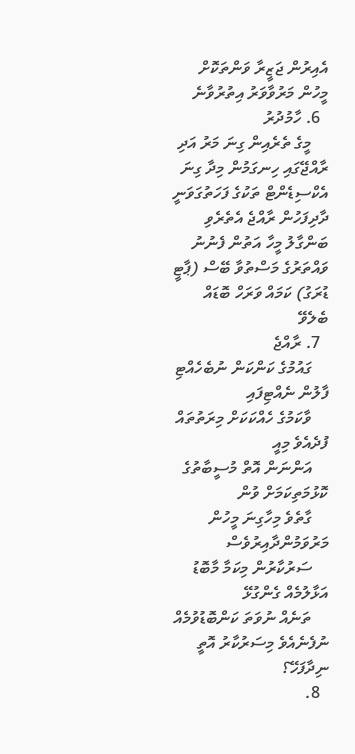އެއިރުން ޖަޒީރާ ވަންތަކޮށް މީހުން މަރުވާވަރު އިތުރުވާނެ
  6. ހާމުދުރު
    މީގެ ތެރެއިން ގިނަ މަރު އަދި ރާއްޖޭގައި ހިނގަމުން މިދާ ގިނަ އެކްސިޑެންޓް ތަކުގެ ފަހަތުގަވަނީ ދާދިފަހުން ރާއްޖެ އެތެރެވި ބަންގާލު މީހާ އަތުން ފެނުނު ވައްތަރުގެ މަސްތުވާ ބޭސް (ޕާޓީ ޑުރަގު) ކަމައް ވަރަހް ބޮޑައް ބެލެވޭ
  7. ރާއްޖެ
    ގައުމުގެ ކަންކަން ނުބެހެއްޓި ފާލުން ނެއްޓިފައި
    ވާކަމުގެ ހެއްކަކަށް މިރަތުތައް ފުދެއެވެ މިއީ
    އަންނަން އޮތް މުސީބާތުގެ ކޮޅުމަތިކަމަށް ވުން
    ގާތެވެ މިހާގިނަ މީހުން މަރުވަމުންދާއިރުވެސް
    ސަރުކާރުން މިކަމާ މާބޮޑު އަޅާލުމެއް ގެންގުޅޭ
    ތަނެއް ނުވަތަ ކަންބޮޑުވުމެއް ނުފެނެއެވެ މިސަރުކާރު އޮތީ ނިދާފަހޭ؟
  8.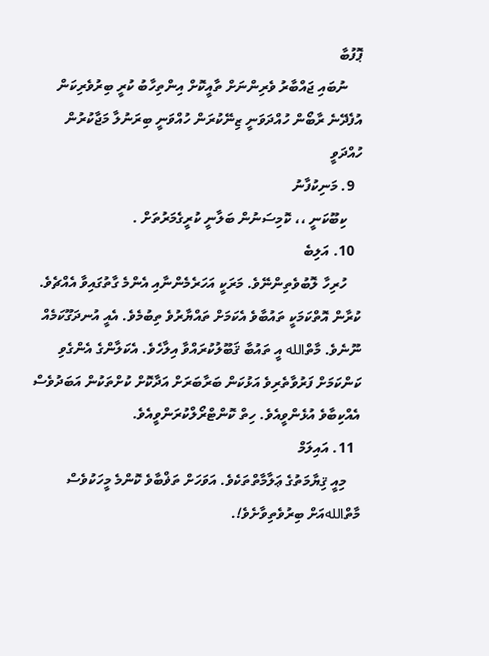ޕޮފުބާ
    ނުބައި ޖައްބާރު ވެރިންނަށް ތާއީކޮށް އިންތިހާބު ކުރީ ބިރުވެރިކަން އުފެދޭނެ ރާބޯން ހުއްދަވަނީ ޒިނޭކުރަން ހުއްވަނީ ބިރަނުލާ މަޖާކުރުން ހުއްދަވީ
  9. މަނިކުފާނު
    ކިބޫކަނީ ،، ކޮމިސަނުން ބަލާނީ ކުރީގެމަރުތަށް .
  10. އަލިބެ
    ހުރިހާ ލޮބުވެތިންނޭވެ. މަރަކީ އަހަރެމެންނާއި އެންމެ ގާތުގައިވާ އެއްޗެވެ. ކުރާން އޮތްކަމަކީ ތައުބާވެ އެކަމަށް ތައްޔާރުވެ ތިބުމެވެ. އެއީ އުނދަގޫކަމެއް ނޫނެވެ. މާތްالله އީ ތައުބާ ޤަބޫލުކުރައްވާ އިލާހެވެ. އެކަލާންގެ އެންގެވި ކަންކަމަށް ފަރުވާތެރިވެ އަޅުކަން ބަރާބަރަށް އަދާކޮށް ކުށްތަކުން އަބަދުވެސް އެއްކިބާވެ އުޅެންވީއެވެ. ހިތް ކޮންޓްރޯލްކުރަންވީއެވެ.
  11. އައިލަމް
    މިއީ ޤިޔާމަތުގެ ޢަލާމާތްތަކެވެ. އަވަހަށް ތަޥްބާވެ ކޮންމެ މީހަކުވެސް މާތްاللهއަށް ބިރުވެތިވާށެވެ!.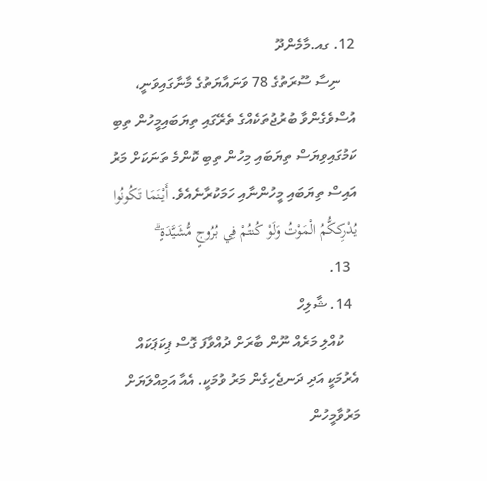12. ގއ.މާމެންދޫ
    ނިސާ ސޫރަތުގެ 78 ވަނައާޔަތުގެ މާނާގައިވަނީ، އުސްވެގެންވާ ބުރުޖުތަކެއްގެ ތެރޭގައި ތިޔަބައިމީހުން ތިބި ކަމުގައިވިޔަސް ތިޔަބައި މިހުން ތިބި ކޮންމެ ތަނަކަށް މަރު އައިސް ތިޔަބައި މީހުންނާއި ހަމަކުރާނެއެވެ. أَيْنَمَا تَكُونُوا يُدْرِككُّمُ الْمَوْتُ وَلَوْ كُنتُمْ فِي بُرُوجٍ مُّشَيَّدَةٍ ۗ
  13.
  14. ޝާލިހް
    ކުއްލި މަރެއް ނޫން ބާރަށް ދުއްވާފަ ގޮސް ޕިކަޕަކައް އެރުމަކީ އަދި ދަނޖެހިގެން މަރު ވުމަކީ. އެއާ އަމިއްލަޔަށް މަރުވާމީހުން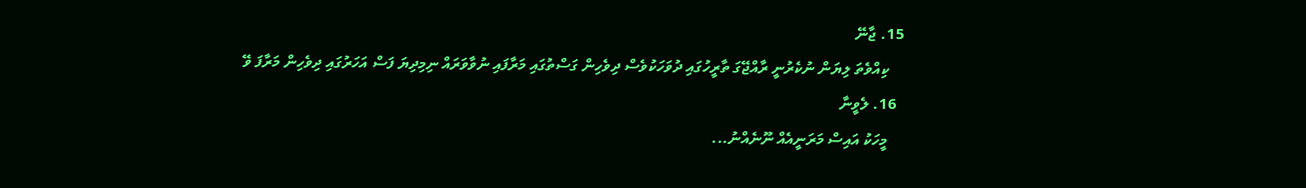15. ޖާނޭ
    ކިއްވެތަ ލިޔަން ނުކެރުނީ ރާއްޖޭގަ ތާރީހުގައި ދުވަހަކުވެސް ދިވެހިން ގަސްތުގައި މަރާފައި ނުވާވަރައް ނިމިދިޔަ ފަސް އަހަރުގައި ދިވެހިން މަރާފަ ވޭ
  16. ލެވީނާ
    މީހަކު އައިސް މަރަނީއެއް ނޫނެއްނު...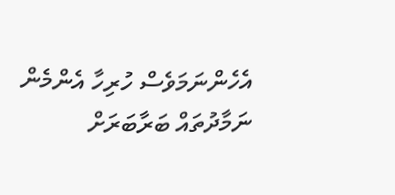އެހެންނަމަވެސް ހުރިހާ އެންމެން ނަމާދުތައް ބަރާބަރަށް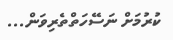ކުރުމަށް ނަސޭހަތްތެރިވަން...